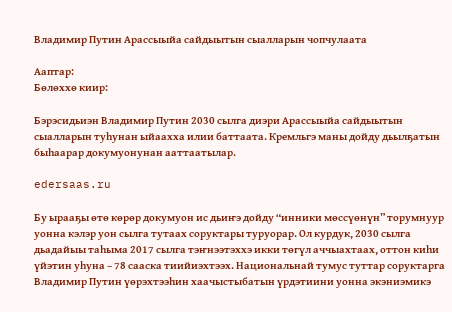Владимир Путин Арассыыйа сайдыытын сыалларын чопчулаата

Ааптар:
Бөлөххө киир:

Бэрэсидьиэн Владимир Путин 2030 сылга диэри Арассыыйа сайдыытын сыалларын туһунан ыйаахха илии баттаата. Кремльгэ маны дойду дьылҕатын быһаарар докумуонунан ааттаатылар.

edersaas.ru

Бу ырааҕы өтө көрөр докумуон ис дьиҥэ дойду “инники мөссүөнүн” торумнуур уонна кэлэр уон сылга тутаах соруктары туруорар. Ол курдук, 2030 сылга дьадайыы таһыма 2017 сылга тэҥнээтэххэ икки төгүл аччыахтаах, оттон киһи үйэтин уһуна – 78 сааска тиийиэхтээх. Национальнай тумус туттар соруктарга Владимир Путин үөрэхтээһин хаачыстыбатын үрдэтиини уонна экэниэмикэ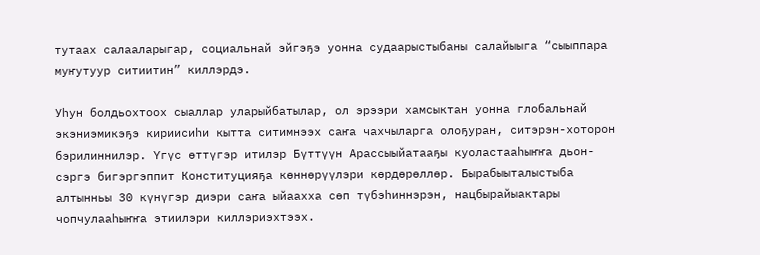тутаах салааларыгар, социальнай эйгэҕэ уонна судаарыстыбаны салайыыга “сыыппара муҥутуур ситиитин” киллэрдэ.

Уһун болдьохтоох сыаллар уларыйбатылар, ол эрээри хамсыктан уонна глобальнай экэниэмикэҕэ кириисиһи кытта ситимнээх саҥа чахчыларга олоҕуран, ситэрэн-хоторон бэрилиннилэр. Үгүс өттүгэр итилэр Бүттүүн Арассыыйатааҕы куоластааһыҥҥа дьон-сэргэ бигэргэппит Конституцияҕа көннөрүүлэри көрдөрөллөр. Бырабыыталыстыба алтынньы 30 күнүгэр диэри саҥа ыйаахха сөп түбэһиннэрэн, нацбырайыактары чопчулааһыҥҥа этиилэри киллэриэхтээх.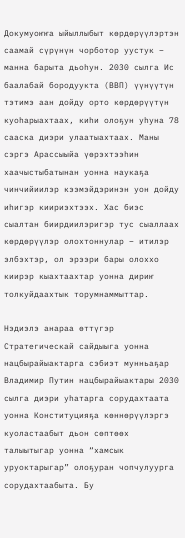Докумуоҥҥа ыйыллыбыт көрдөрүүлэртэн саамай сүрүнүн чорботор уустук – манна барыта дьоһун. 2030 сылга Ис баалабай бородуукта (ВВП) үүнүүтүн тэтимэ аан дойду орто көрдөрүүтүн куоһарыахтаах, киһи олоҕун уһуна 78 сааска диэри улаатыахтаах. Маны сэргэ Арассыыйа үөрэхтээһин хаачыстыбатынан уонна наукаҕа чинчийиилэр кээмэйдэринэн уон дойду иһигэр киириэхтээх. Хас биэс сыалтан биирдиилэригэр тус сыаллаах көрдөрүүлэр олохтоннулар – итилэр элбэхтэр, ол эрээри бары олоххо киирэр кыахтаахтар уонна дириҥ толкуйдаахтык торумнаммыттар.

Нэдиэлэ анараа өттүгэр Стратегическай сайдыыга уонна нацбырайыактарга сэбиэт мунньаҕар Владимир Путин нацбырайыактары 2030 сылга диэри уһатарга сорудахтаата уонна Конституцияҕа көннөрүүлэргэ куоластаабыт дьон сөптөөх талыытыгар уонна “хамсык уруоктарыгар” олоҕуран чопчулуурга сорудахтаабыта. Бу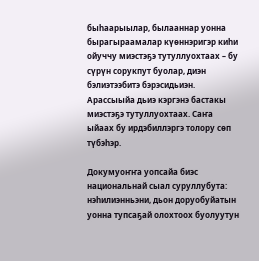быһаарыылар, былааннар уонна бырагыраамалар күөннэригэр киһи ойуччу миэстэҕэ тутуллуохтаах – бу сүрүн сорукпут буолар, диэн бэлиэтээбитэ бэрэсидьиэн. Арассыыйа дьиэ кэргэнэ бастакы миэстэҕэ тутуллуохтаах. Саҥа ыйаах бу ирдэбиллэргэ толору сөп түбэһэр.

Докумуоҥҥа уопсайа биэс национальнай сыал суруллубута: нэһилиэнньэни, дьон доруобуйатын уонна тупсаҕай олохтоох буолуутун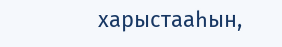харыстааһын,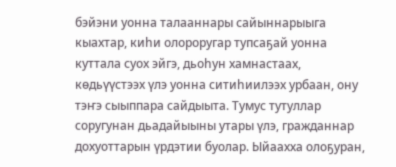бэйэни уонна талааннары сайыннарыыга кыахтар, киһи олороругар тупсаҕай уонна куттала суох эйгэ, дьоһун хамнастаах, көдьүүстээх үлэ уонна ситиһиилээх урбаан, ону тэҥэ сыыппара сайдыыта. Тумус тутуллар соругунан дьадайыыны утары үлэ, гражданнар дохуоттарын үрдэтии буолар. Ыйаахха олоҕуран,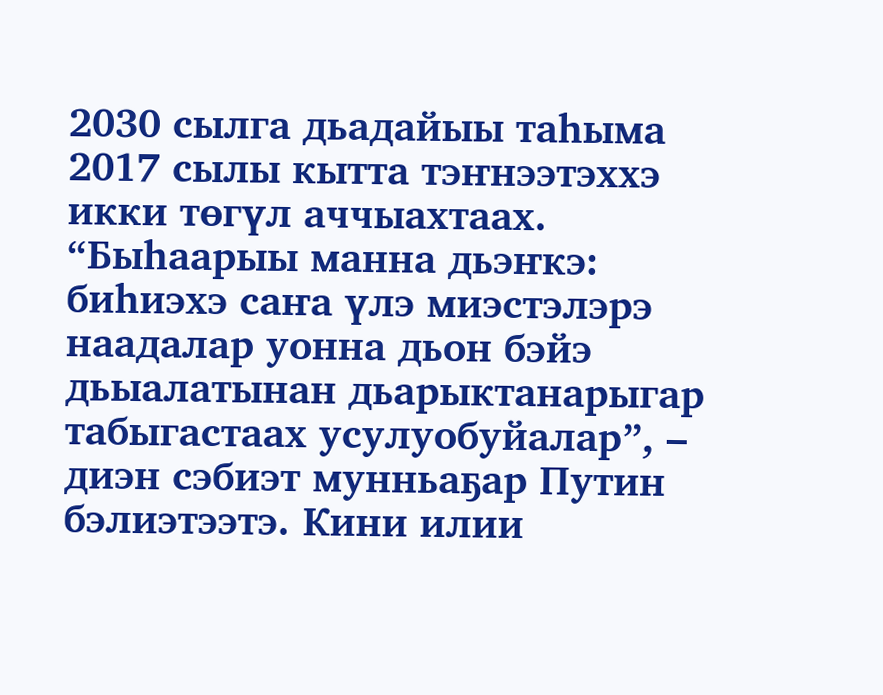2030 сылга дьадайыы таһыма 2017 сылы кытта тэҥнээтэххэ икки төгүл аччыахтаах. “Быһаарыы манна дьэҥкэ: биһиэхэ саҥа үлэ миэстэлэрэ наадалар уонна дьон бэйэ дьыалатынан дьарыктанарыгар табыгастаах усулуобуйалар”, – диэн сэбиэт мунньаҕар Путин бэлиэтээтэ. Кини илии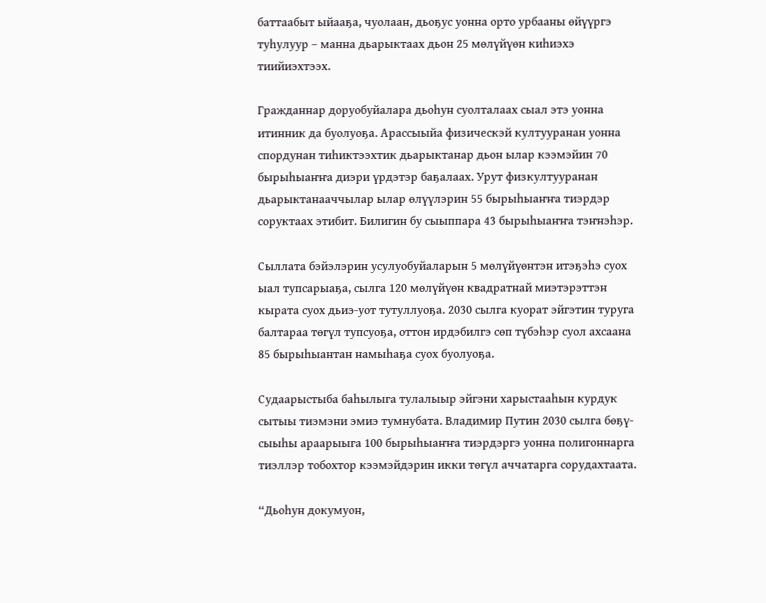баттаабыт ыйааҕа, чуолаан, дьоҕус уонна орто урбааны өйүүргэ туһулуур – манна дьарыктаах дьон 25 мөлүйүөн киһиэхэ тиийиэхтээх.

Гражданнар доруобуйалара дьоһун суолталаах сыал этэ уонна итинник да буолуоҕа. Арассыыйа физическэй култууранан уонна спордунан тиһиктээхтик дьарыктанар дьон ылар кээмэйин 70 бырыһыаҥҥа диэри үрдэтэр баҕалаах. Урут физкултууранан дьарыктанааччылар ылар өлүүлэрин 55 бырыһыаҥҥа тиэрдэр соруктаах этибит. Билигин бу сыыппара 43 бырыһыаҥҥа тэҥнэһэр.

Сыллата бэйэлэрин усулуобуйаларын 5 мөлүйүөнтэн итэҕэһэ суох ыал тупсарыаҕа, сылга 120 мөлүйүөн квадратнай миэтэрэттэн кырата суох дьиэ-уот тутуллуоҕа. 2030 сылга куорат эйгэтин туруга балтараа төгүл тупсуоҕа, оттон ирдэбилгэ сөп түбэһэр суол ахсаана 85 бырыһыантан намыһаҕа суох буолуоҕа.

Судаарыстыба баһылыга тулалыыр эйгэни харыстааһын курдук сытыы тиэмэни эмиэ тумнубата. Владимир Путин 2030 сылга бөҕү-сыыһы араарыыга 100 бырыһыаҥҥа тиэрдэргэ уонна полигоннарга тиэллэр тобохтор кээмэйдэрин икки төгүл аччатарга сорудахтаата.

“Дьоһун докумуон,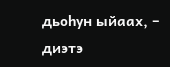дьоһун ыйаах, – диэтэ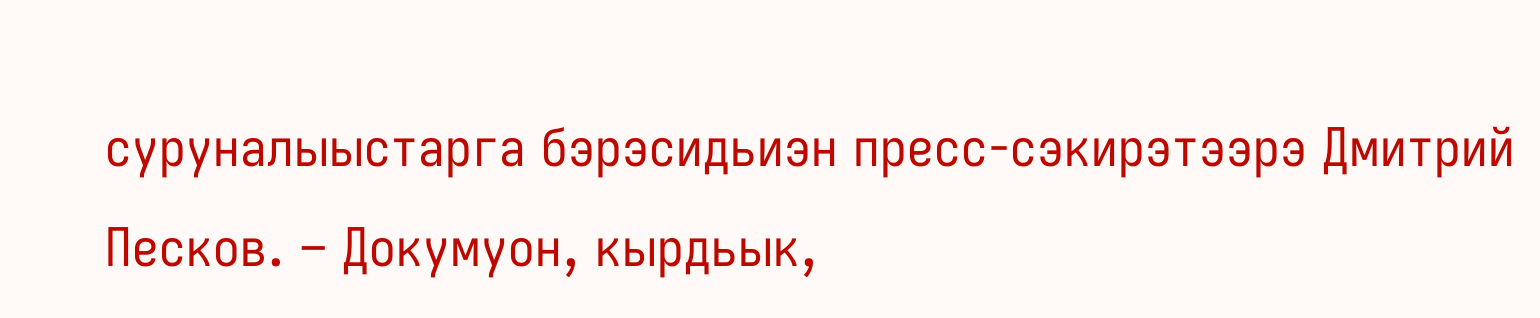суруналыыстарга бэрэсидьиэн пресс-сэкирэтээрэ Дмитрий Песков. – Докумуон, кырдьык,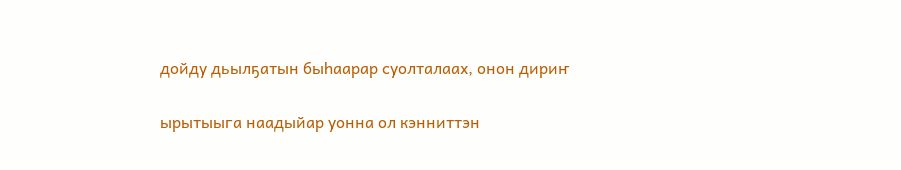дойду дьылҕатын быһаарар суолталаах, онон дириҥ

ырытыыга наадыйар уонна ол кэнниттэн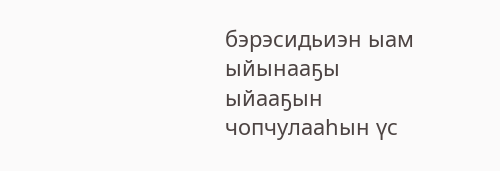бэрэсидьиэн ыам ыйынааҕы ыйааҕын чопчулааһын үс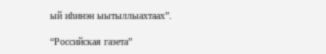ый иһинэн ыытыллыахтаах”.

“Российская газета”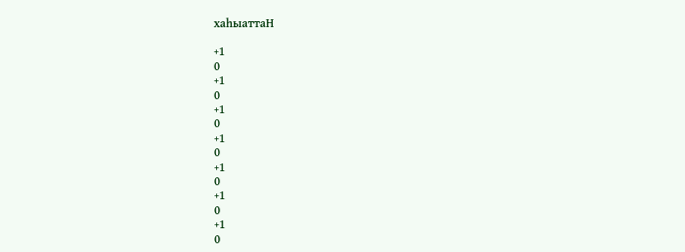хаһыаттаН

+1
0
+1
0
+1
0
+1
0
+1
0
+1
0
+1
0